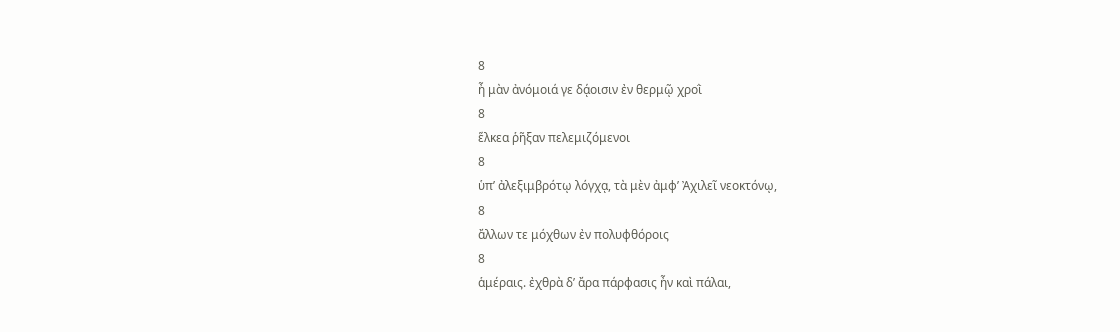8
ἦ μὰν ἀνόμοιά γε δᾴοισιν ἐν θερμῷ χροῒ
8
ἕλκεα ῥῆξαν πελεμιζόμενοι
8
ὑπʼ ἀλεξιμβρότῳ λόγχᾳ, τὰ μὲν ἀμφʼ Ἀχιλεῖ νεοκτόνῳ,
8
ἄλλων τε μόχθων ἐν πολυφθόροις
8
ἁμέραις. ἐχθρὰ δʼ ἄρα πάρφασις ἦν καὶ πάλαι,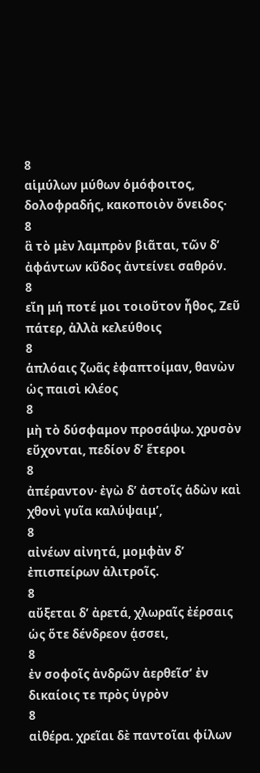8
αἱμύλων μύθων ὁμόφοιτος, δολοφραδής, κακοποιὸν ὄνειδος·
8
ἃ τὸ μὲν λαμπρὸν βιᾶται, τῶν δʼ ἀφάντων κῦδος ἀντείνει σαθρόν.
8
εἴη μή ποτέ μοι τοιοῦτον ἦθος, Ζεῦ πάτερ, ἀλλὰ κελεύθοις
8
ἁπλόαις ζωᾶς ἐφαπτοίμαν, θανὼν ὡς παισὶ κλέος
8
μὴ τὸ δύσφαμον προσάψω. χρυσὸν εὔχονται, πεδίον δʼ ἕτεροι
8
ἀπέραντον· ἐγὼ δʼ ἀστοῖς ἁδὼν καὶ χθονὶ γυῖα καλύψαιμʼ,
8
αἰνέων αἰνητά, μομφὰν δʼ ἐπισπείρων ἀλιτροῖς.
8
αὔξεται δʼ ἀρετά, χλωραῖς ἐέρσαις ὡς ὅτε δένδρεον ᾁσσει,
8
ἐν σοφοῖς ἀνδρῶν ἀερθεῖσʼ ἐν δικαίοις τε πρὸς ὑγρὸν
8
αἰθέρα. χρεῖαι δὲ παντοῖαι φίλων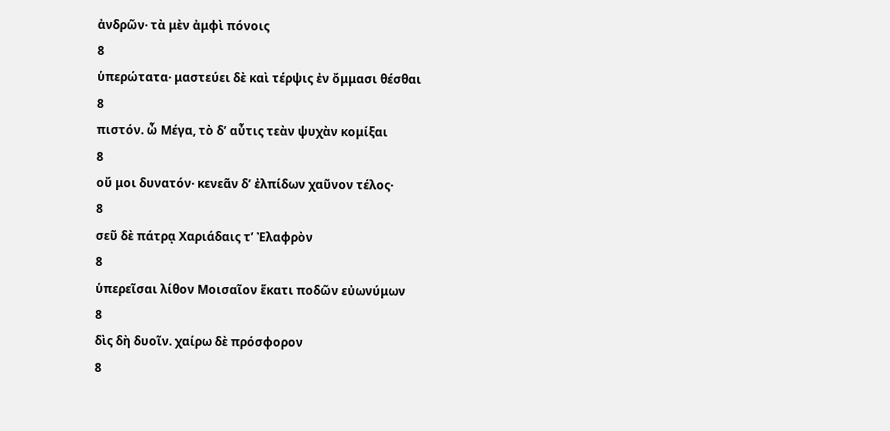ἀνδρῶν· τὰ μὲν ἀμφὶ πόνοις
8
ὑπερώτατα· μαστεύει δὲ καὶ τέρψις ἐν ὄμμασι θέσθαι
8
πιστόν. ὦ Μέγα, τὸ δʼ αὖτις τεὰν ψυχὰν κομίξαι
8
οὔ μοι δυνατόν· κενεᾶν δʼ ἐλπίδων χαῦνον τέλος·
8
σεῦ δὲ πάτρᾳ Χαριάδαις τʼ Ἐλαφρὸν
8
ὑπερεῖσαι λίθον Μοισαῖον ἕκατι ποδῶν εὐωνύμων
8
δὶς δὴ δυοῖν. χαίρω δὲ πρόσφορον
8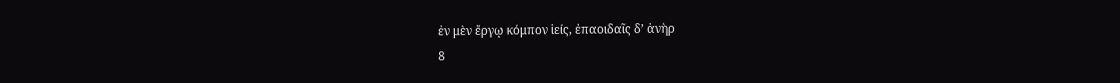ἐν μὲν ἔργῳ κόμπον ἱείς, ἐπαοιδαῖς δʼ ἀνὴρ
8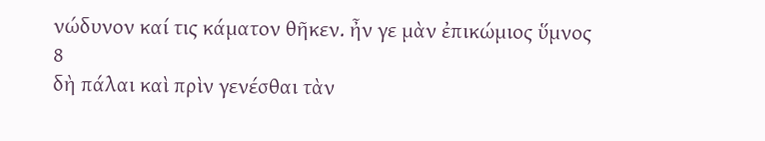νώδυνον καί τις κάματον θῆκεν. ἦν γε μὰν ἐπικώμιος ὕμνος
8
δὴ πάλαι καὶ πρὶν γενέσθαι τὰν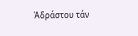Ἀδράστου τάν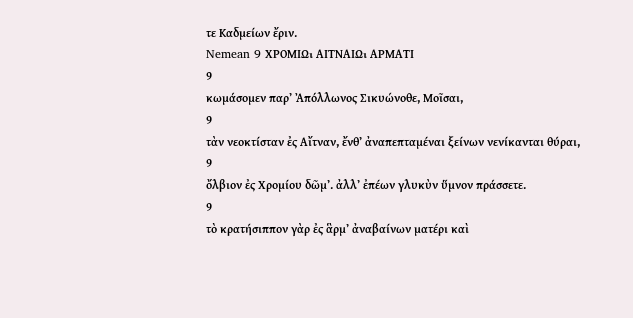τε Καδμείων ἔριν.
Nemean 9 ΧΡΟΜΙῼ ΑΙΤΝΑΙῼ ΑΡΜΑΤΙ
9
κωμάσομεν παρʼ Ἀπόλλωνος Σικυώνοθε, Μοῖσαι,
9
τὰν νεοκτίσταν ἐς Αἴτναν, ἔνθʼ ἀναπεπταμέναι ξείνων νενίκανται θύραι,
9
ὄλβιον ἐς Χρομίου δῶμʼ. ἀλλʼ ἐπέων γλυκὺν ὕμνον πράσσετε.
9
τὸ κρατήσιππον γὰρ ἐς ἃρμʼ ἀναβαίνων ματέρι καὶ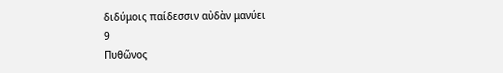διδύμοις παίδεσσιν αὐδὰν μανύει
9
Πυθῶνος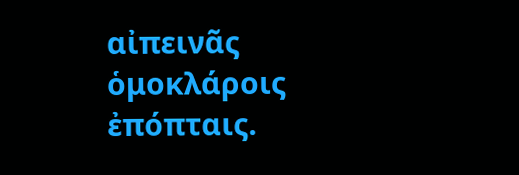αἰπεινᾶς ὁμοκλάροις ἐπόπταις.